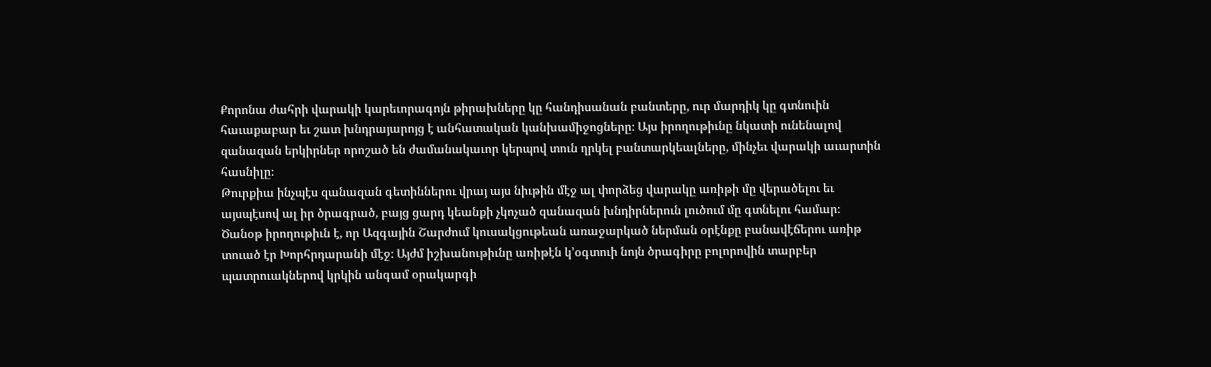Քորոնա ժահրի վարակի կարեւորագոյն թիրախները կը հանդիսանան բանտերը, ուր մարդիկ կը գտնուին հաւաքաբար եւ շատ խնդրայարոյց է անհատական կանխամիջոցները։ Այս իրողութիւնը նկատի ունենալով զանազան երկիրներ որոշած են ժամանակաւոր կերպով տուն ղրկել բանտարկեալները, մինչեւ վարակի աւարտին հասնիլը։
Թուրքիա ինչպէս զանազան գետիններու վրայ այս նիւթին մէջ ալ փորձեց վարակը առիթի մը վերածելու եւ այսպէսով ալ իր ծրագրած, բայց ցարդ կեանքի չկոչած զանազան խնդիրներուն լուծում մը գտնելու համար։ Ծանօթ իրողութիւն է, որ Ազգային Շարժում կուսակցութեան առաջարկած ներման օրէնքը բանավէճերու առիթ տուած էր Խորհրդարանի մէջ։ Այժմ իշխանութիւնը առիթէն կ՚օգտուի նոյն ծրագիրը բոլորովին տարբեր պատրուակներով կրկին անգամ օրակարգի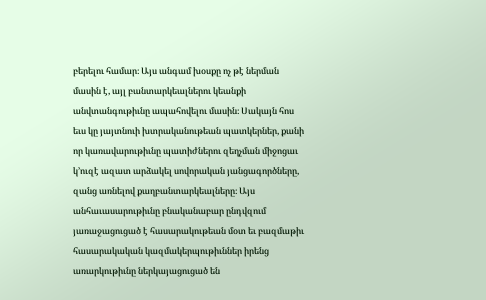բերելու համար։ Այս անգամ խօսքը ոչ թէ ներման մասին է, այլ բանտարկեալներու կեանքի անվտանգութիւնը ապահովելու մասին։ Սակայն հոս եւս կը յայտնուի խտրականութեան պատկերներ, քանի որ կառավարութիւնը պատիժներու զեղչման միջոցաւ կ՚ուզէ ազատ արձակել սովորական յանցագործները, զանց առնելով քաղբանտարկեալները։ Այս անհաւասարութիւնը բնականաբար ընդվզում յառաջացուցած է հասարակութեան մօտ եւ բազմաթիւ հասարակական կազմակերպութիւններ իրենց առարկութիւնը ներկայացուցած են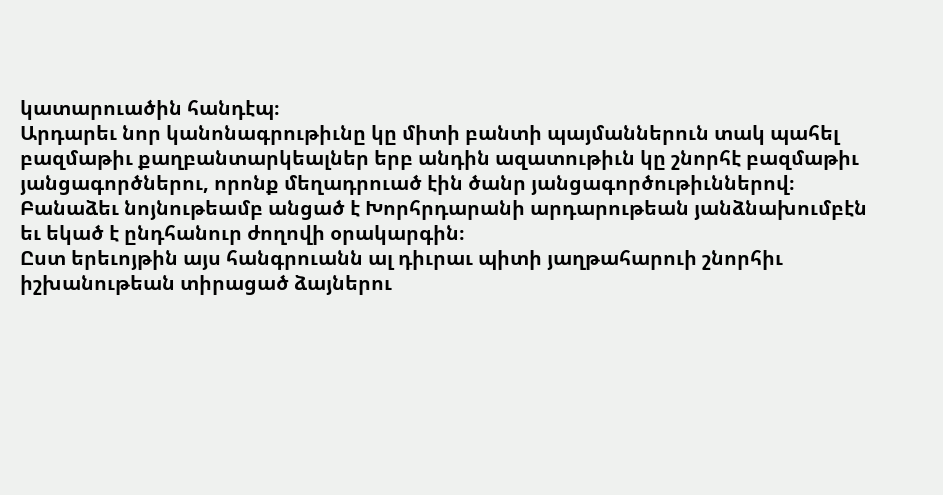կատարուածին հանդէպ։
Արդարեւ նոր կանոնագրութիւնը կը միտի բանտի պայմաններուն տակ պահել բազմաթիւ քաղբանտարկեալներ երբ անդին ազատութիւն կը շնորհէ բազմաթիւ յանցագործներու, որոնք մեղադրուած էին ծանր յանցագործութիւններով։
Բանաձեւ նոյնութեամբ անցած է Խորհրդարանի արդարութեան յանձնախումբէն եւ եկած է ընդհանուր ժողովի օրակարգին։
Ըստ երեւոյթին այս հանգրուանն ալ դիւրաւ պիտի յաղթահարուի շնորհիւ իշխանութեան տիրացած ձայներու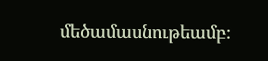մեծամասնութեամբ։